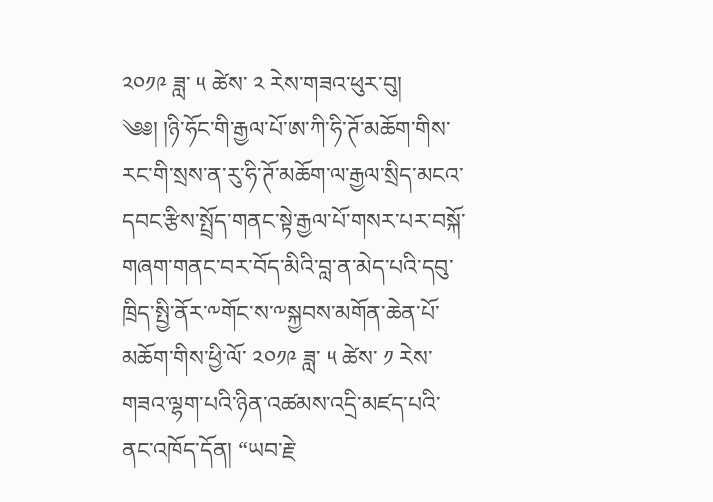༢༠༡༩ ཟླ་ ༥ ཚེས་ ༢ རེས་གཟའ་ཕུར་བུ།
༄༅། །ཉི་ཧོང་གི་རྒྱལ་པོ་ཨ་ཀི་ཧི་ཊོ་མཆོག་གིས་རང་གི་སྲས་ན་རུ་ཧི་ཊོ་མཆོག་ལ་རྒྱལ་སྲིད་མངའ་དབང་རྩིས་སྤྲོད་གནང་སྟེ་རྒྱལ་པོ་གསར་པར་བསྐོ་གཞག་གནང་བར་བོད་མིའི་བླ་ན་མེད་པའི་དབུ་ཁྲིད་སྤྱི་ནོར་༸གོང་ས་༸སྐྱབས་མགོན་ཆེན་པོ་མཆོག་གིས་ཕྱི་ལོ་ ༢༠༡༩ ཟླ་ ༥ ཚེས་ ༡ རེས་གཟའ་ལྷག་པའི་ཉིན་འཚམས་འདྲི་མཛད་པའི་ནང་འཁོད་དོན། “ཡབ་རྗེ་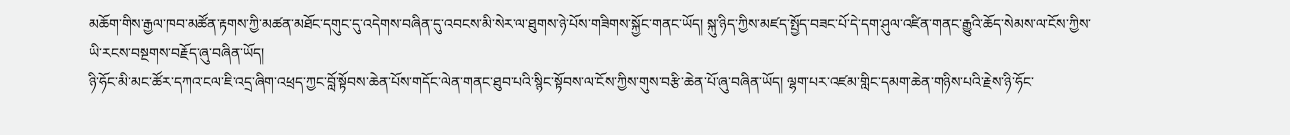མཆོག་གིས་རྒྱལ་ཁབ་མཚོན་རྟགས་ཀྱི་མཚན་མཐོང་དགུང་དུ་འདེགས་བཞིན་དུ་འབངས་མི་སེར་ལ་ཐུགས་ཉེ་པོས་གཟིགས་སྐྱོང་གནང་ཡོད། སྐུ་ཉིད་ཀྱིས་མཛད་སྤྱོད་བཟང་པོ་དེ་དག་ཤུལ་འཛིན་གནང་རྒྱུའི་ཆོད་སེམས་ལ་ངོས་ཀྱིས་ཡི་རངས་བསྔགས་བརྗོད་ཞུ་བཞིན་ཡོད།
ཉི་ཧོང་མི་མང་ཚོར་དཀའ་ངལ་ཇི་འདྲ་ཞིག་འཕྲད་ཀྱང་བློ་སྟོབས་ཆེན་པོས་གདོང་ལེན་གནང་ཐུབ་པའི་སྙིང་སྟོབས་ལ་ངོས་ཀྱིས་གུས་བརྩི་ཆེན་པོ་ཞུ་བཞིན་ཡོད། ལྷག་པར་འཛམ་གླིང་དམག་ཆེན་གཉིས་པའི་རྗེས་ཉི་ཧོང་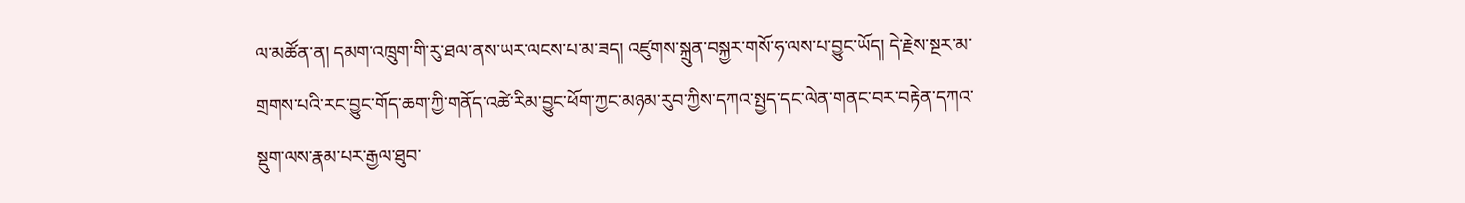ལ་མཚོན་ན། དམག་འཁྲུག་གི་རུ་ཐལ་ནས་ཡར་ལངས་པ་མ་ཟད། འཛུགས་སྐྲུན་བསྐྱར་གསོ་ཧ་ལས་པ་བྱུང་ཡོད། དེ་རྗེས་སྔར་མ་གྲགས་པའི་རང་བྱུང་གོད་ཆག་ཀྱི་གནོད་འཚེ་རིམ་བྱུང་ཕོག་ཀྱང་མཉམ་རུབ་ཀྱིས་དཀའ་སྤྱད་དང་ལེན་གནང་བར་བརྟེན་དཀའ་སྡུག་ལས་རྣམ་པར་རྒྱལ་ཐུབ་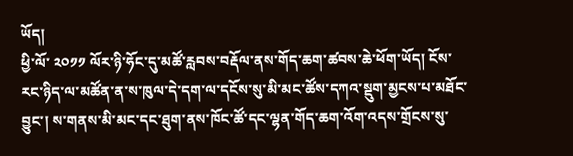ཡོད།
ཕྱི་ལོ་ ༢༠༡༡ ལོར་ཉི་ཧོང་དུ་མཚོ་རླབས་བརྡོལ་ནས་གོད་ཆག་ཚབས་ཆེ་ཕོག་ཡོད། ངོས་རང་ཉིད་ལ་མཚོན་ན་ས་ཁུལ་དེ་དག་ལ་དངོས་སུ་མི་མང་ཚོས་དཀའ་སྡུག་མྱངས་པ་མཐོང་བྱུང་། ས་གནས་མི་མང་དང་ཐུག་ནས་ཁོང་ཚོ་དང་ལྷན་གོད་ཆག་འོག་འདས་གྲོངས་སུ་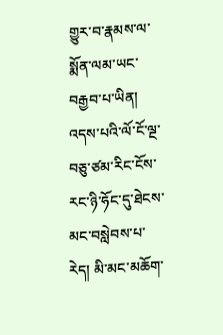གྱུར་བ་རྣམས་ལ་སྨོན་ལམ་ཡང་བརྒྱབ་པ་ཡིན། འདས་པའི་ལོ་ངོ་ལྔ་བཅུ་ཙམ་རིང་ངོས་རང་ཉི་ཧོང་དུ་ཐེངས་མང་བསླེབས་པ་རེད། མི་མང་མཆོག་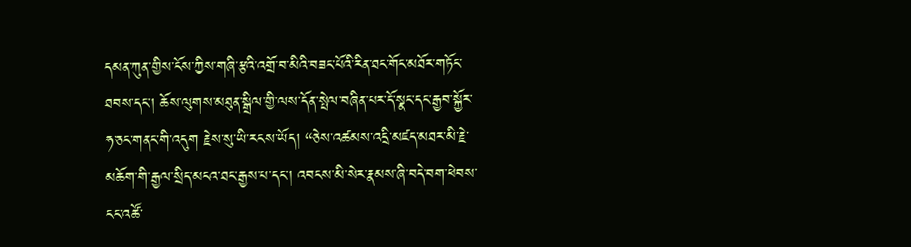དམན་ཀུན་གྱིས་ངོས་ཀྱིས་གཞི་རྩའི་འགྲོ་བ་མིའི་བཟང་པོའི་རིན་ཐང་གོང་མཐོར་གཏོང་ཐབས་དང་། ཆོས་ལུགས་མཐུན་སྒྲིལ་གྱི་ལས་དོན་སྤེལ་བཞིན་པར་དོ་སྣང་དང་རྒྱབ་སྐྱོར་ཧ་ཅང་གནང་གི་འདུག རྗེས་སུ་ཡི་རངས་ཡོད། “ཅེས་འཚམས་འདྲི་མཛད་མཐར་མི་རྗེ་མཆོག་གི་རྒྱལ་སྲིད་མངའ་ཐང་རྒྱས་པ་དང་། འབངས་མི་སེར་རྣམས་ཞི་བདེ་བག་ཕེབས་ངང་འཚོ་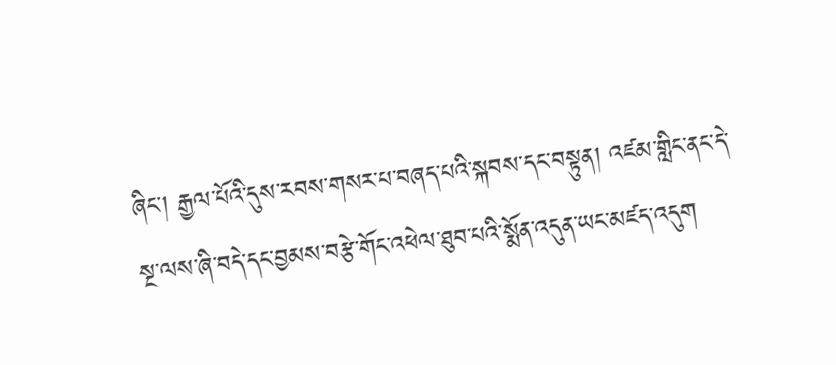ཞིང་། རྒྱལ་པོའི་དུས་རབས་གསར་པ་བཞད་པའི་སྐབས་དང་བསྟུན། འཛམ་གླིང་ནང་དེ་སྔ་ལས་ཞི་བདེ་དང་བྱམས་བརྩེ་གོང་འཕེལ་ཐུབ་པའི་སྨོན་འདུན་ཡང་མཛད་འདུག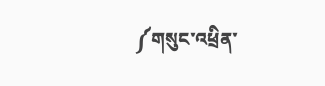༼གསུང་འཕྲིན་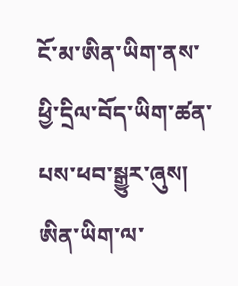ངོ་མ་ཨིན་ཡིག་ནས་ཕྱི་དྲིལ་བོད་ཡིག་ཚན་པས་ཕབ་སྒྱུར་ཞུས། ཨིན་ཡིག་ལ་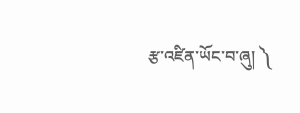རྩ་འཛིན་ཡོང་བ་ཞུ། ༽